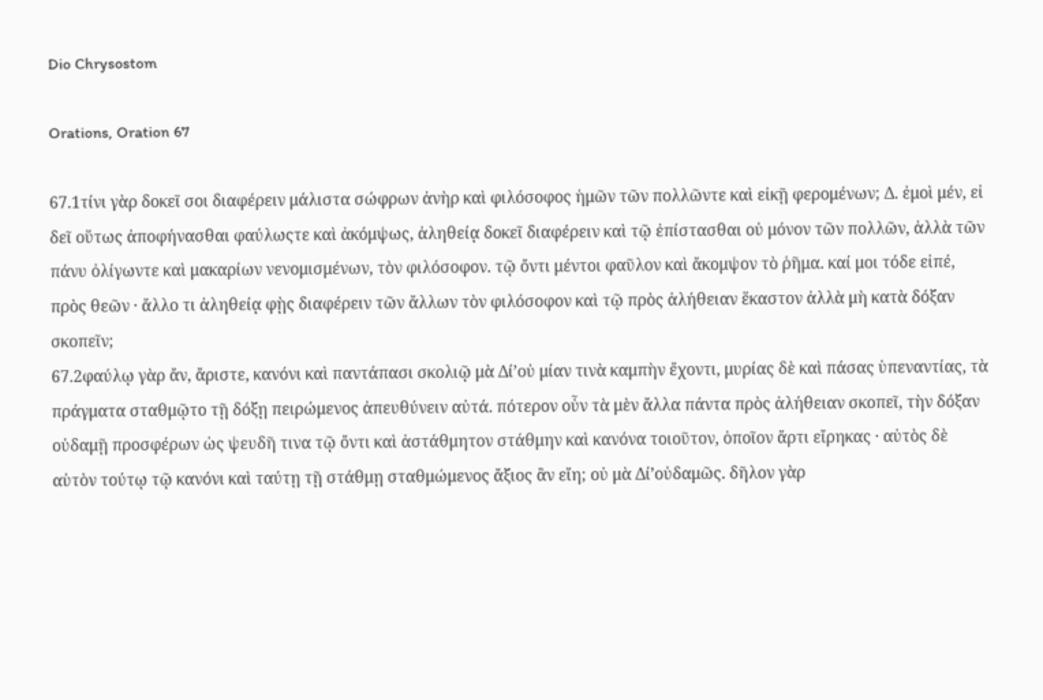Dio Chrysostom

Orations, Oration 67

67.1τίνι γὰρ δοκεῖ σοι διαφέρειν μάλιστα σώφρων ἀνὴρ καὶ φιλόσοφος ἡμῶν τῶν πολλῶντε καὶ εἰκῇ φερομένων; Δ. ἐμοὶ μέν, εἰ δεῖ οὕτως ἀποφήνασθαι φαύλωςτε καὶ ἀκόμψως, ἀληθείᾳ δοκεῖ διαφέρειν καὶ τῷ ἐπίστασθαι οὐ μόνον τῶν πολλῶν, ἀλλὰ τῶν πάνυ ὀλίγωντε καὶ μακαρίων νενομισμένων, τὸν φιλόσοφον. τῷ ὄντι μέντοι φαῦλον καὶ ἄκομψον τὸ ῥῆμα. καί μοι τόδε εἰπέ, πρὸς θεῶν · ἄλλο τι ἀληθείᾳ φῂς διαφέρειν τῶν ἄλλων τὸν φιλόσοφον καὶ τῷ πρὸς ἀλήθειαν ἕκαστον ἀλλὰ μὴ κατὰ δόξαν σκοπεῖν;
67.2φαύλῳ γὰρ ἄν, ἄριστε, κανόνι καὶ παντάπασι σκολιῷ μὰ Δί’οὐ μίαν τινὰ καμπὴν ἔχοντι, μυρίας δὲ καὶ πάσας ὑπεναντίας, τὰ πράγματα σταθμῷτο τῇ δόξῃ πειρώμενος ἀπευθύνειν αὐτά. πότερον οὖν τὰ μὲν ἄλλα πάντα πρὸς ἀλήθειαν σκοπεῖ, τὴν δόξαν οὐδαμῇ προσφέρων ὡς ψευδῆ τινα τῷ ὄντι καὶ ἀστάθμητον στάθμην καὶ κανόνα τοιοῦτον, ὁποῖον ἄρτι εἴρηκας · αὐτὸς δὲ αὑτὸν τούτῳ τῷ κανόνι καὶ ταύτῃ τῇ στάθμῃ σταθμώμενος ἄξιος ἂν εἴη; οὐ μὰ Δί’οὐδαμῶς. δῆλον γὰρ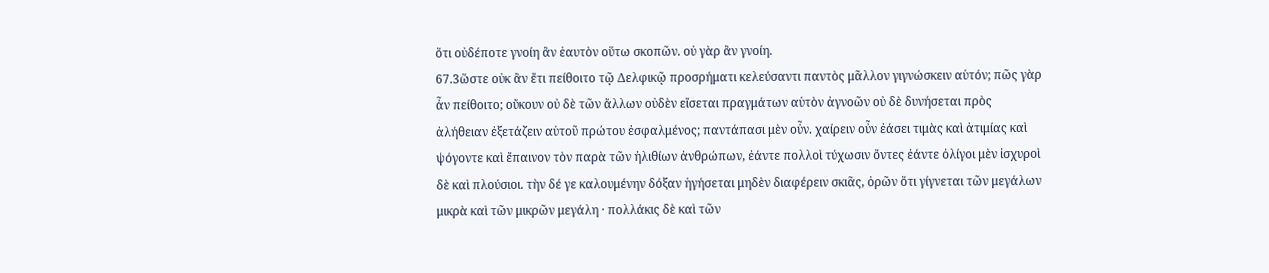ὅτι οὐδέποτε γνοίη ἂν ἑαυτὸν οὕτω σκοπῶν. οὐ γὰρ ἂν γνοίη.
67.3ὥστε οὐκ ἂν ἔτι πείθοιτο τῷ Δελφικῷ προσρήματι κελεύσαντι παντὸς μᾶλλον γιγνώσκειν αὑτόν; πῶς γὰρ ἆν πείθοιτο; οὔκουν οὐ δὲ τῶν ἄλλων οὐδὲν εἴσεται πραγμάτων αὑτὸν ἀγνοῶν οὐ δὲ δυνήσεται πρὸς ἀλήθειαν ἐξετάζειν αὑτοῦ πρώτου ἐσφαλμένος; παντάπασι μὲν οὖν. χαίρειν οὖν ἐάσει τιμὰς καὶ ἀτιμίας καὶ ψόγοντε καὶ ἔπαινον τὸν παρὰ τῶν ἠλιθίων ἀνθρώπων, ἐάντε πολλοὶ τύχωσιν ὄντες ἐάντε ὀλίγοι μὲν ἰσχυροὶ δὲ καὶ πλούσιοι. τὴν δέ γε καλουμένην δόξαν ἡγήσεται μηδὲν διαφέρειν σκιᾶς, ὁρῶν ὅτι γίγνεται τῶν μεγάλων μικρὰ καὶ τῶν μικρῶν μεγάλη · πολλάκις δὲ καὶ τῶν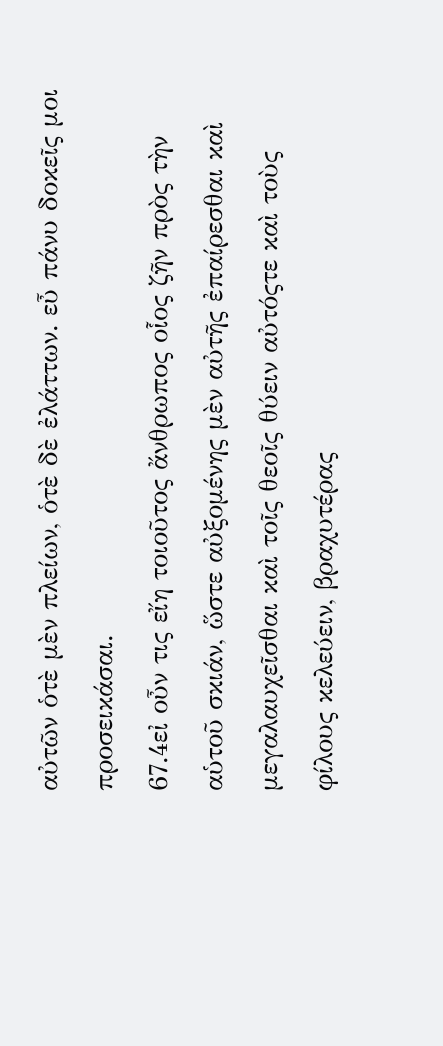αὐτῶν ὁτὲ μὲν πλείων, ὁτὲ δὲ ἐλάττων. εὖ πάνυ δοκεῖς μοι προσεικάσαι.
67.4εἰ οὖν τις εἴη τοιοῦτος ἄνθρωπος οἷος ζῆν πρὸς τὴν αὑτοῦ σκιάν, ὥστε αὐξομένης μὲν αὐτῆς ἐπαίρεσθαι καὶ μεγαλαυχεῖσθαι καὶ τοῖς θεοῖς θύειν αὐτόςτε καὶ τοὺς φίλους κελεύειν, βραχυτέρας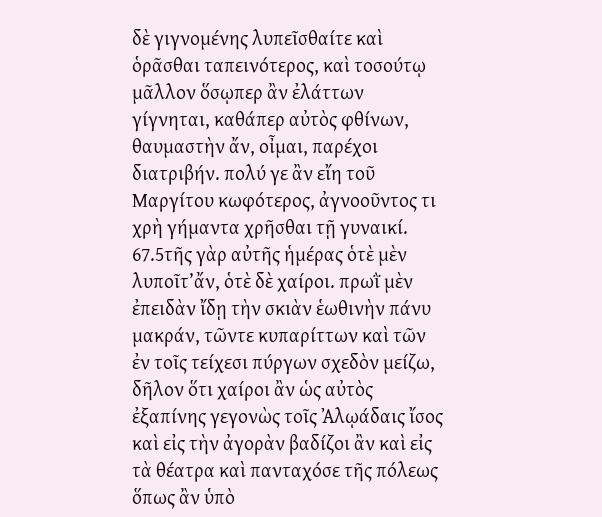δὲ γιγνομένης λυπεῖσθαίτε καὶ ὁρᾶσθαι ταπεινότερος, καὶ τοσούτῳ μᾶλλον ὅσῳπερ ἂν ἐλάττων γίγνηται, καθάπερ αὐτὸς φθίνων, θαυμαστὴν ἄν, οἶμαι, παρέχοι διατριβήν. πολύ γε ἂν εἴη τοῦ Μαργίτου κωφότερος, ἀγνοοῦντος τι χρὴ γήμαντα χρῆσθαι τῇ γυναικί.
67.5τῆς γὰρ αὐτῆς ἡμέρας ὁτὲ μὲν λυποῖτ’ἄν, ὁτὲ δὲ χαίροι. πρωῒ μὲν ἐπειδὰν ἴδῃ τὴν σκιὰν ἑωθινὴν πάνυ μακράν, τῶντε κυπαρίττων καὶ τῶν ἐν τοῖς τείχεσι πύργων σχεδὸν μείζω, δῆλον ὅτι χαίροι ἂν ὡς αὐτὸς ἐξαπίνης γεγονὼς τοῖς Ἀλῳάδαις ἴσος καὶ εἰς τὴν ἀγορὰν βαδίζοι ἂν καὶ εἰς τὰ θέατρα καὶ πανταχόσε τῆς πόλεως ὅπως ἂν ὑπὸ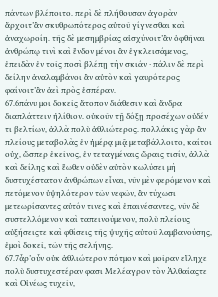πάντων βλέποιτο. περὶ δὲ πλήθουσαν ἀγορὰν ἄρχοιτ’ἂν σκυθρωπότερος αὑτοῦ γίγνεσθαι καὶ ἀναχωροίη. τῆς δὲ μεσημβρίας αἰσχύνοιτ’ἂν ὀφθῆναι ἀνθρώπῳ τινὶ καὶ ἔνδον μένοι ἂν ἐγκλεισάμενος, ἐπειδὰν ἐν τοῖς ποσὶ βλέπῃ τὴν σκιάν · πάλιν δὲ περὶ δείλην ἀναλαμβάνοι ἂν αὑτὸν καὶ γαυρότερος φαίνοιτ’ἂν ἀεὶ πρὸς ἑσπέραν.
67.6πάνυ μοι δοκεῖς ἄτοπον διάθεσιν καὶ ἄνδρα διαπλάττειν ἠλίθιον. οὐκοῦν τῇ δόξῃ προσέχων οὐδέν τι βελτίων, ἀλλὰ πολὺ ἀθλιώτερος. πολλάκις γὰρ ἂν πλείους μεταβολὰς ἐν ἡμέρᾳ μιᾷ μεταβάλλοιτο, καίτοι οὐχ, ὥσπερ ἐκεῖνος, ἐν τεταγμέναις ὥραις τισίν, ἀλλὰ καὶ δείλης καὶ ἕωθεν οὐδὲν αὐτὸν κωλύσει μὴ δυστυχέστατον ἀνθρώπων εἶναι, νῦν μὲν φερόμενον καὶ πετόμενον ὑψηλότερον τῶν νεφῶν, ἂν τύχωσι μετεωρίσαντες αὐτόν τινες καὶ ἐπαινέσαντες, νῦν δὲ συστελλόμενον καὶ ταπεινούμενον, πολὺ πλείους αὐξήσειςτε καὶ φθίσεις τῆς ψυχῆς αὐτοῦ λαμβανούσης, ἐμοὶ δοκεῖ, τῶν τῆς σελήνης.
67.7ἆρ’οὖν οὐκ ἀθλιώτερον πότμον καὶ μοῖραν εἴληχε πολὺ δυστυχεστέραν φασι Μελέαγρον τὸν Ἀλθαίαςτε καὶ Οἰνέως τυχεῖν,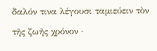δαλόν τινα λέγουσι ταμιεύειν τὸν τῆς ζωῆς χρόνον ·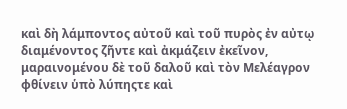καὶ δὴ λάμποντος αὐτοῦ καὶ τοῦ πυρὸς ἐν αὐτῳ διαμένοντος ζῆντε καὶ ἀκμάζειν ἐκεῖνον, μαραινομένου δὲ τοῦ δαλοῦ καὶ τὸν Μελέαγρον φθίνειν ὑπὸ λύπηςτε καὶ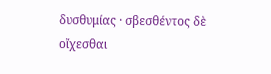δυσθυμίας · σβεσθέντος δὲ οἴχεσθαι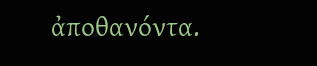ἀποθανόντα.